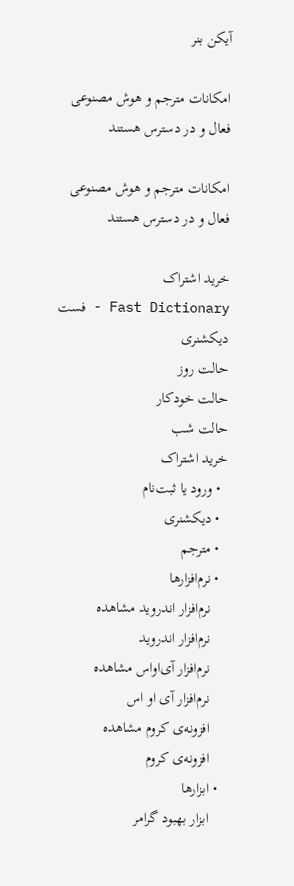آیکن بنر

امکانات مترجم و هوش مصنوعی فعال و در دسترس هستند

امکانات مترجم و هوش مصنوعی فعال و در دسترس هستند

خرید اشتراک
Fast Dictionary - فست دیکشنری
حالت روز
حالت خودکار
حالت شب
خرید اشتراک
  • ورود یا ثبت‌نام
  • دیکشنری
  • مترجم
  • نرم‌افزار‌ها
    نرم‌افزار اندروید مشاهده
    نرم‌افزار اندروید
    نرم‌افزار آی‌او‌اس مشاهده
    نرم‌افزار آی او اس
    افزونه‌ی کروم مشاهده
    افزونه‌ی کروم
  • ابزارها
    ابزار بهبود گرامر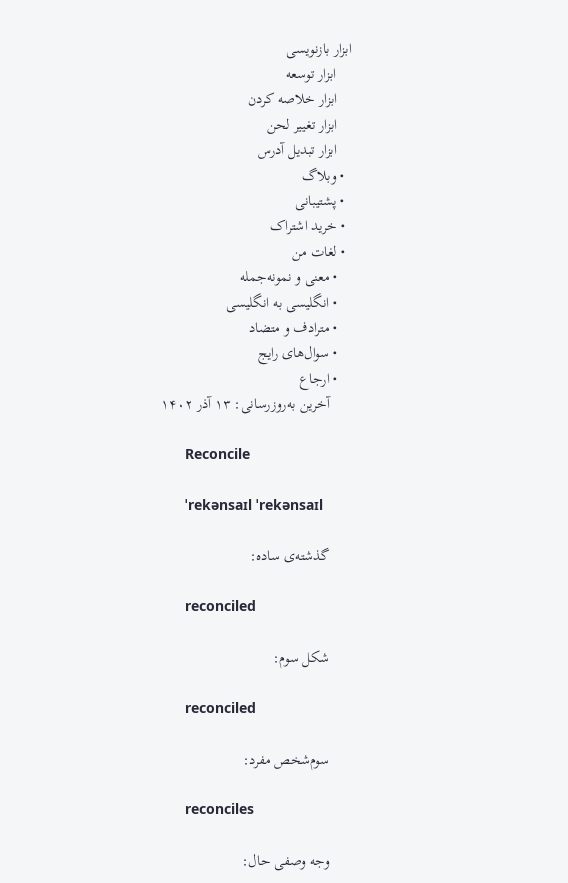ابزار بازنویسی
    ابزار توسعه
    ابزار خلاصه کردن
    ابزار تغییر لحن
    ابزار تبدیل آدرس
  • وبلاگ
  • پشتیبانی
  • خرید اشتراک
  • لغات من
    • معنی و نمونه‌جمله
    • انگلیسی به انگلیسی
    • مترادف و متضاد
    • سوال‌های رایج
    • ارجاع
      آخرین به‌روزرسانی: ۱۳ آذر ۱۴۰۲

      Reconcile

      ˈrekənsaɪl ˈrekənsaɪl

      گذشته‌ی ساده:

      reconciled

      شکل سوم:

      reconciled

      سوم‌شخص مفرد:

      reconciles

      وجه وصفی حال: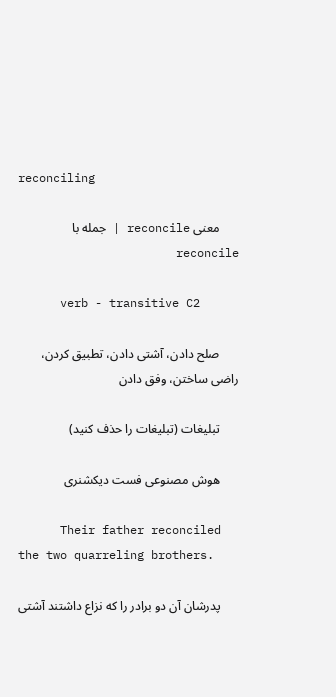reconciling

      معنی reconcile | جمله با reconcile

      verb - transitive C2

      صلح دادن، آشتی دادن، تطبیق کردن، راضی ساختن، وفق دادن

      تبلیغات (تبلیغات را حذف کنید)

      هوش مصنوعی فست دیکشنری

      Their father reconciled the two quarreling brothers.

      پدرشان آن دو برادر را که نزاع داشتند آشتی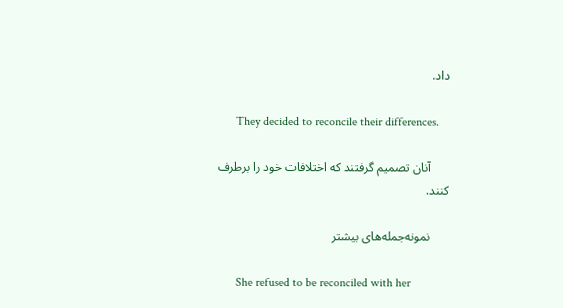داد.

      They decided to reconcile their differences.

      آنان تصمیم گرفتند که اختلافات خود را برطرف کنند.

      نمونه‌جمله‌های بیشتر

      She refused to be reconciled with her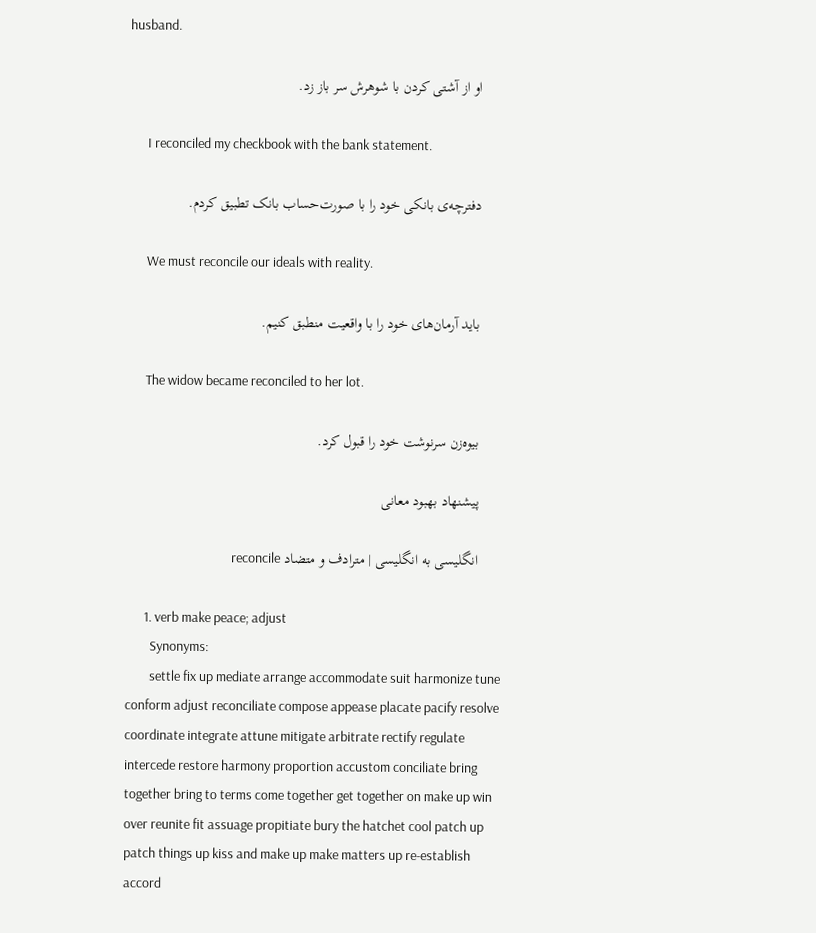husband.

      او از آشتی کردن با شوهرش سر باز زد.

      I reconciled my checkbook with the bank statement.

      دفترچه‌ی بانکی خود را با صورت‌حساب بانک تطبیق کردم.

      We must reconcile our ideals with reality.

      باید آرمان‌های خود را با واقعیت منطبق کنیم.

      The widow became reconciled to her lot.

      بیوه‌زن سرنوشت خود را قبول کرد.

      پیشنهاد بهبود معانی

      انگلیسی به انگلیسی | مترادف و متضاد reconcile

      1. verb make peace; adjust
        Synonyms:
        settle fix up mediate arrange accommodate suit harmonize tune conform adjust reconciliate compose appease placate pacify resolve coordinate integrate attune mitigate arbitrate rectify regulate intercede restore harmony proportion accustom conciliate bring together bring to terms come together get together on make up win over reunite fit assuage propitiate bury the hatchet cool patch up patch things up kiss and make up make matters up re-establish accord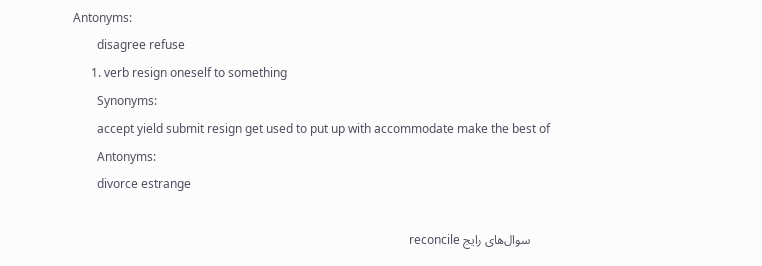Antonyms:
        disagree refuse
      1. verb resign oneself to something
        Synonyms:
        accept yield submit resign get used to put up with accommodate make the best of
        Antonyms:
        divorce estrange

      سوال‌های رایج reconcile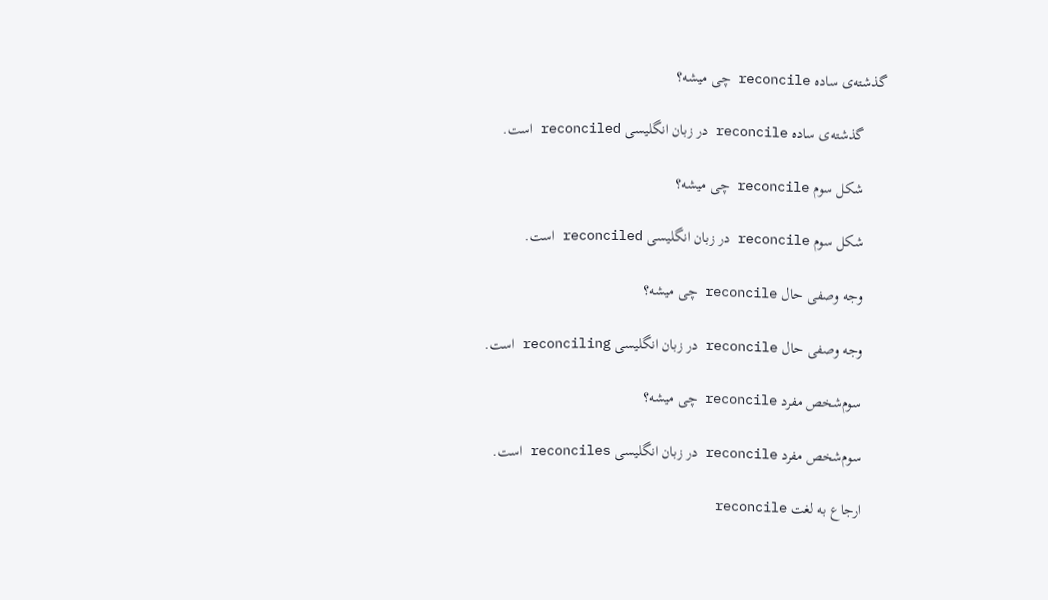گذشته‌ی ساده reconcile چی میشه؟

      گذشته‌ی ساده reconcile در زبان انگلیسی reconciled است.

      شکل سوم reconcile چی میشه؟

      شکل سوم reconcile در زبان انگلیسی reconciled است.

      وجه وصفی حال reconcile چی میشه؟

      وجه وصفی حال reconcile در زبان انگلیسی reconciling است.

      سوم‌شخص مفرد reconcile چی میشه؟

      سوم‌شخص مفرد reconcile در زبان انگلیسی reconciles است.

      ارجاع به لغت reconcile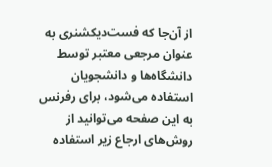از آن‌جا که فست‌دیکشنری به عنوان مرجعی معتبر توسط دانشگاه‌ها و دانشجویان استفاده می‌شود، برای رفرنس به این صفحه می‌توانید از روش‌های ارجاع زیر استفاده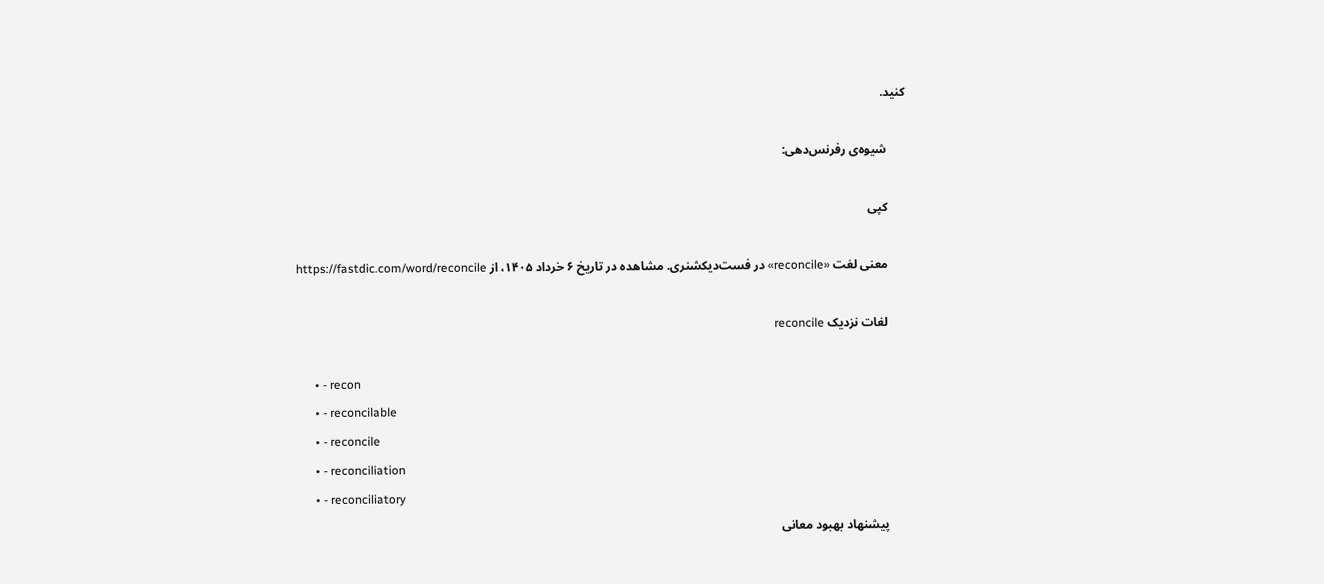کنید.

      شیوه‌ی رفرنس‌دهی:

      کپی

      معنی لغت «reconcile» در فست‌دیکشنری. مشاهده در تاریخ ۶ خرداد ۱۴۰۵، از https://fastdic.com/word/reconcile

      لغات نزدیک reconcile

      • - recon
      • - reconcilable
      • - reconcile
      • - reconciliation
      • - reconciliatory
      پیشنهاد بهبود معانی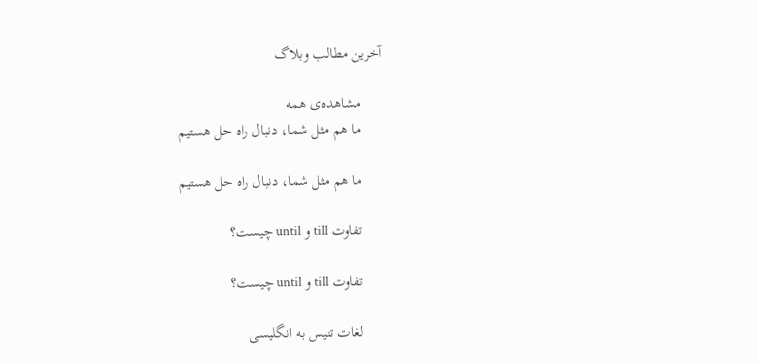آخرین مطالب وبلاگ

      مشاهده‌ی همه
      ما هم مثل شما، دنبال راه حل هستیم

      ما هم مثل شما، دنبال راه حل هستیم

      تفاوت till و until چیست؟

      تفاوت till و until چیست؟

      لغات تنیس به انگلیسی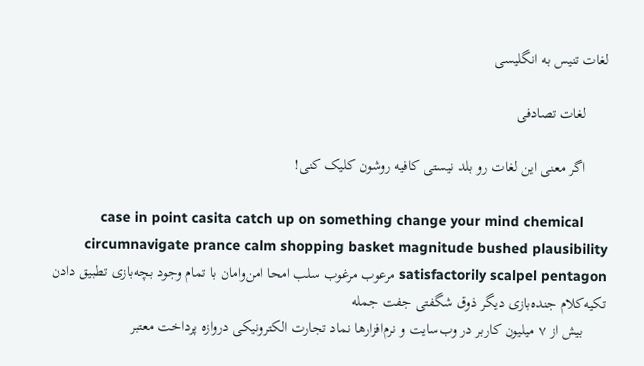لغات تنیس به انگلیسی

      لغات تصادفی

      اگر معنی این لغات رو بلد نیستی کافیه روشون کلیک کنی!

      case in point casita catch up on something change your mind chemical circumnavigate prance calm shopping basket magnitude bushed plausibility satisfactorily scalpel pentagon مرعوب مرغوب سلب امحا امن‌وامان با تمام وجود بچه‌بازی تطبیق دادن تکیه‌کلام جنده‌بازی دیگر ذوق شگفتی جفت جمله
      بیش از ۷ میلیون کاربر در وب‌سایت و نرم‌افزارها نماد تجارت الکترونیکی دروازه پرداخت معتبر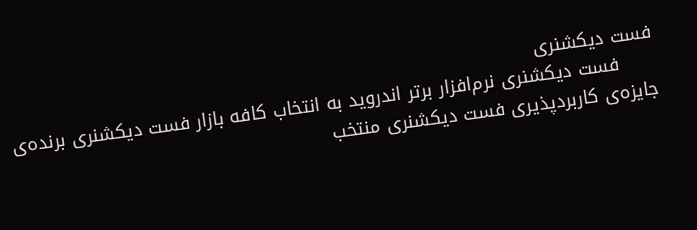فست دیکشنری
      فست دیکشنری نرم‌افزار برتر اندروید به انتخاب کافه بازار فست دیکشنری برنده‌ی جایزه‌ی کاربرد‌پذیری فست دیکشنری منتخب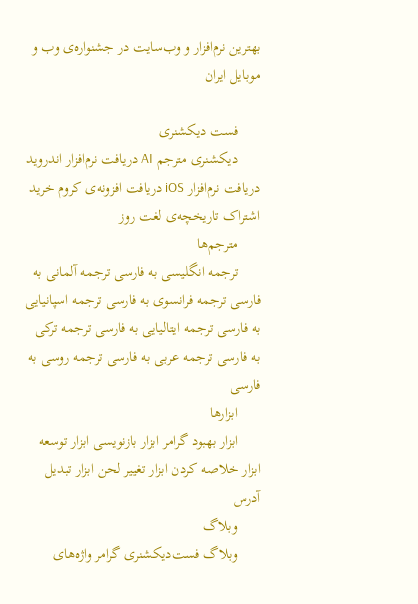بهترین نرم‌افزار و وب‌سایت در جشنواره‌ی وب و موبایل ایران

      فست دیکشنری
      دیکشنری مترجم AI دریافت نرم‌افزار اندروید دریافت نرم‌افزار iOS دریافت افزونه‌ی کروم خرید اشتراک تاریخچه‌ی لغت روز
      مترجم‌ها
      ترجمه انگلیسی به فارسی ترجمه آلمانی به فارسی ترجمه فرانسوی به فارسی ترجمه اسپانیایی به فارسی ترجمه ایتالیایی به فارسی ترجمه ترکی به فارسی ترجمه عربی به فارسی ترجمه روسی به فارسی
      ابزارها
      ابزار بهبود گرامر ابزار بازنویسی ابزار توسعه ابزار خلاصه کردن ابزار تغییر لحن ابزار تبدیل آدرس
      وبلاگ
      وبلاگ فست‌دیکشنری گرامر واژه‌های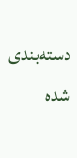دسته‌بندی شده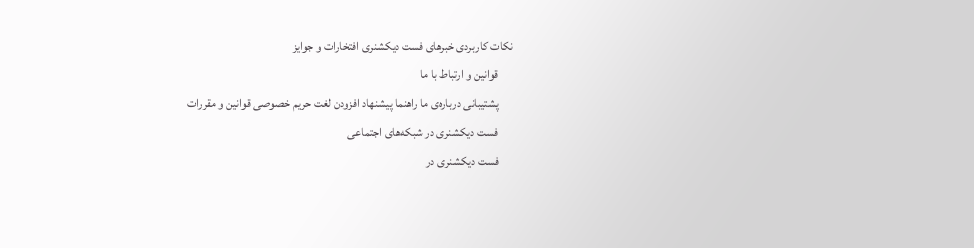نکات کاربردی خبرهای فست دیکشنری افتخارات و جوایز
      قوانین و ارتباط با ما
      پشتیبانی درباره‌ی ما راهنما پیشنهاد افزودن لغت حریم خصوصی قوانین و مقررات
      فست دیکشنری در شبکه‌های اجتماعی
      فست دیکشنری در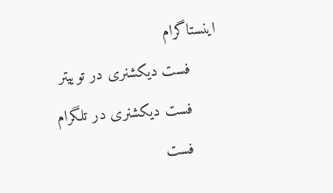اینستاگرام
      فست دیکشنری در توییتر
      فست دیکشنری در تلگرام
      فست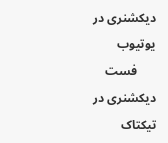دیکشنری در یوتیوب
      فست دیکشنری در تیکتاک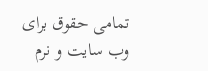تمامی حقوق برای وب سایت و نرم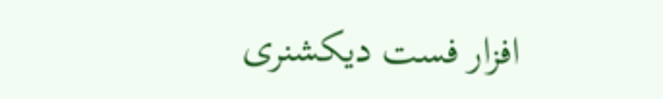افزار فست دیکشنری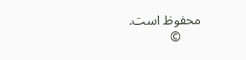محفوظ است.
      ©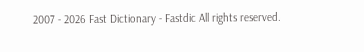2007 - 2026 Fast Dictionary - Fastdic All rights reserved.